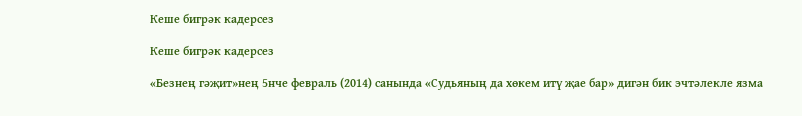Кеше бигрәк кадерсез

Кеше бигрәк кадерсез

«Безнең гәҗит»нең 5нче февраль (2014) санында «Судьяның да хөкем итү җае бар» дигән бик эчтәлекле язма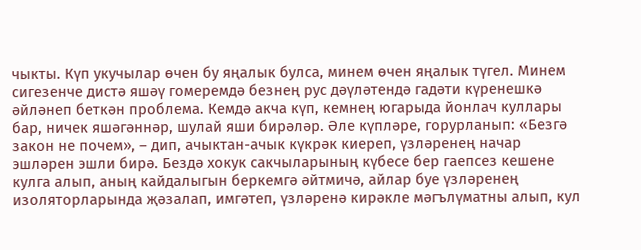чыкты. Күп укучылар өчен бу яңалык булса, минем өчен яңалык түгел. Минем сигезенче дистә яшәү гомеремдә безнең рус дәүләтендә гадәти күренешкә әйләнеп беткән проблема. Кемдә акча күп, кемнең югарыда йонлач куллары бар, ничек яшәгәннәр, шулай яши бирәләр. Әле күпләре, горурланып: «Безгә закон не почем», – дип, ачыктан-ачык күкрәк киереп, үзләренең начар эшләрен эшли бирә. Бездә хокук сакчыларының күбесе бер гаепсез кешене кулга алып, аның кайдалыгын беркемгә әйтмичә, айлар буе үзләренең изоляторларында җәзалап, имгәтеп, үзләренә кирәкле мәгълүматны алып, кул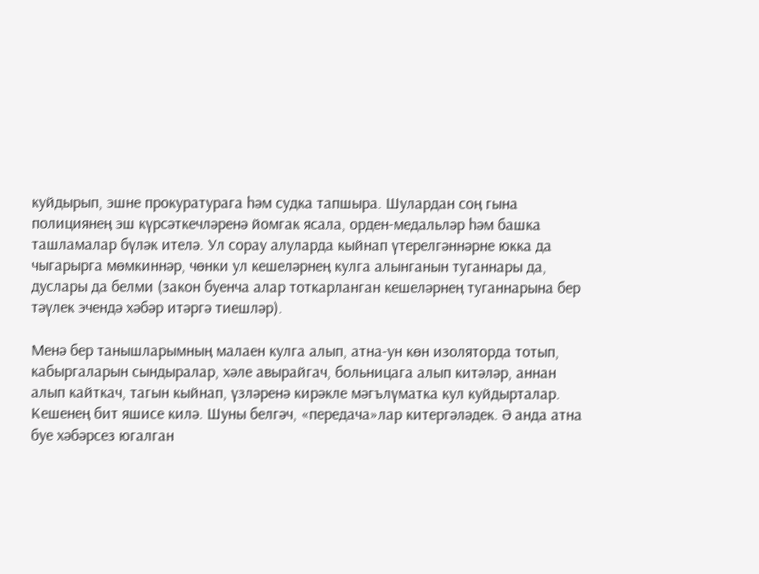куйдырып, эшне прокуратурага һәм судка тапшыра. Шулардан соң гына полициянең эш күрсәткечләренә йомгак ясала, орден-медальләр һәм башка ташламалар бүләк ителә. Ул сорау алуларда кыйнап үтерелгәннәрне юкка да чыгарырга мөмкиннәр, чөнки ул кешеләрнең кулга алынганын туганнары да, дуслары да белми (закон буенча алар тоткарланган кешеләрнең туганнарына бер тәүлек эчендә хәбәр итәргә тиешләр).

Менә бер танышларымның малаен кулга алып, атна-ун көн изоляторда тотып, кабыргаларын сындыралар, хәле авырайгач, больницага алып китәләр, аннан алып кайткач, тагын кыйнап, үзләренә кирәкле мәгълүматка кул куйдырталар. Кешенең бит яшисе килә. Шуны белгәч, «передача»лар китергәләдек. Ә анда атна буе хәбәрсез югалган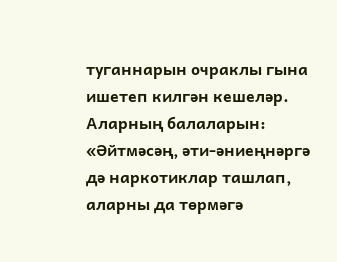туганнарын очраклы гына ишетеп килгән кешеләр. Аларның балаларын: «Әйтмәсәң, әти-әниеңнәргә дә наркотиклар ташлап, аларны да төрмәгә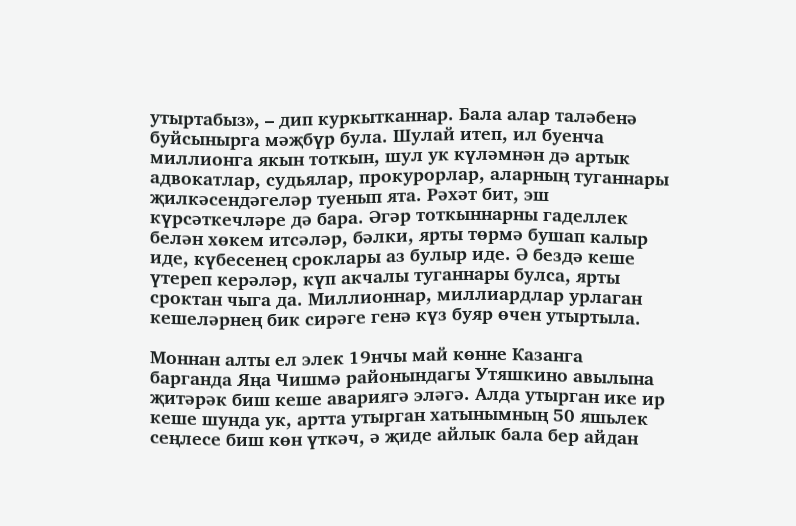утыртабыз», – дип куркытканнар. Бала алар таләбенә буйсынырга мәҗбүр була. Шулай итеп, ил буенча миллионга якын тоткын, шул ук күләмнән дә артык адвокатлар, судьялар, прокурорлар, аларның туганнары җилкәсендәгеләр туенып ята. Рәхәт бит, эш күрсәткечләре дә бара. Әгәр тоткыннарны гаделлек белән хөкем итсәләр, бәлки, ярты төрмә бушап калыр иде, күбесенең сроклары аз булыр иде. Ә бездә кеше үтереп керәләр, күп акчалы туганнары булса, ярты сроктан чыга да. Миллионнар, миллиардлар урлаган кешеләрнең бик сирәге генә күз буяр өчен утыртыла.

Моннан алты ел элек 19нчы май көнне Казанга барганда Яңа Чишмә районындагы Утяшкино авылына җитәрәк биш кеше авариягә эләгә. Алда утырган ике ир кеше шунда ук, артта утырган хатынымның 50 яшьлек сеңлесе биш көн үткәч, ә җиде айлык бала бер айдан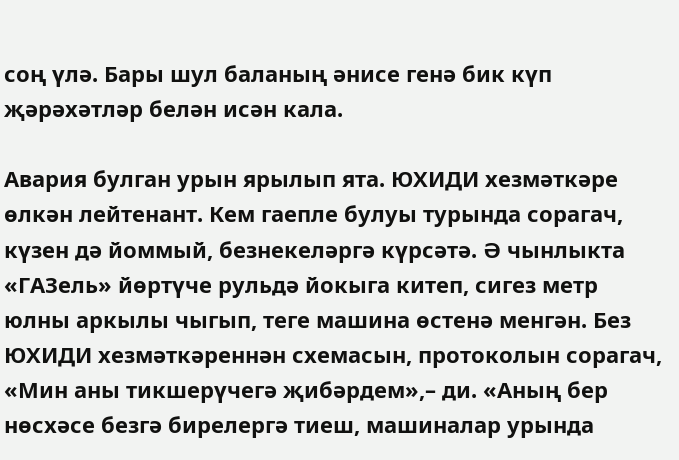соң үлә. Бары шул баланың әнисе генә бик күп җәрәхәтләр белән исән кала.

Авария булган урын ярылып ята. ЮХИДИ хезмәткәре өлкән лейтенант. Кем гаепле булуы турында сорагач, күзен дә йоммый, безнекеләргә күрсәтә. Ә чынлыкта «ГАЗель» йөртүче рульдә йокыга китеп, сигез метр юлны аркылы чыгып, теге машина өстенә менгән. Без ЮХИДИ хезмәткәреннән схемасын, протоколын сорагач, «Мин аны тикшерүчегә җибәрдем»,– ди. «Аның бер нөсхәсе безгә бирелергә тиеш, машиналар урында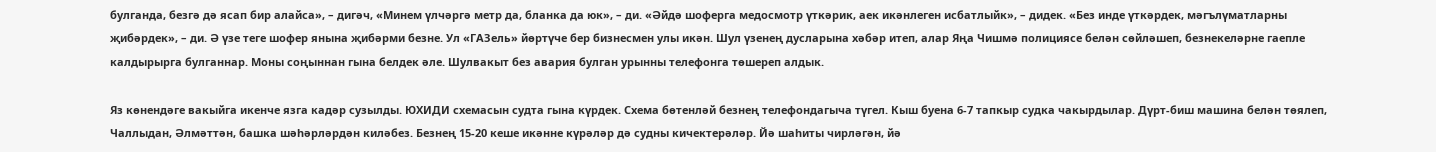булганда, безгә дә ясап бир алайса», – дигәч, «Минем үлчәргә метр да, бланка да юк», – ди. «Әйдә шоферга медосмотр үткәрик, аек икәнлеген исбатлыйк», – дидек. «Без инде үткәрдек, мәгълүматларны җибәрдек», – ди. Ә үзе теге шофер янына җибәрми безне. Ул «ГАЗель» йөртүче бер бизнесмен улы икән. Шул үзенең дусларына хәбәр итеп, алар Яңа Чишмә полициясе белән сөйләшеп, безнекеләрне гаепле калдырырга булганнар. Моны соңыннан гына белдек әле. Шулвакыт без авария булган урынны телефонга төшереп алдык.

Яз көнендәге вакыйга икенче язга кадәр сузылды. ЮХИДИ схемасын судта гына күрдек. Схема бөтенләй безнең телефондагыча түгел. Кыш буена 6-7 тапкыр судка чакырдылар. Дүрт-биш машина белән төялеп, Чаллыдан, Әлмәттән, башка шәһәрләрдән киләбез. Безнең 15-20 кеше икәнне күрәләр дә судны кичектерәләр. Йә шаһиты чирләгән, йә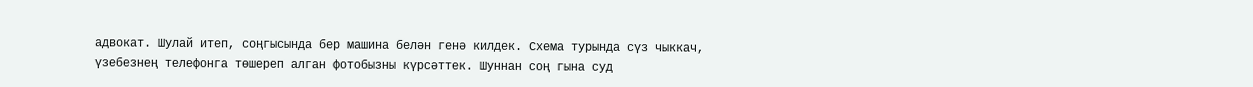адвокат. Шулай итеп, соңгысында бер машина белән генә килдек. Схема турында сүз чыккач, үзебезнең телефонга төшереп алган фотобызны күрсәттек. Шуннан соң гына суд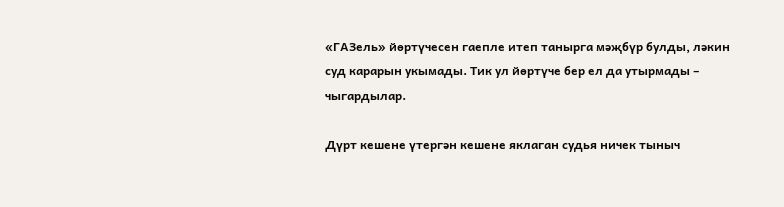«ГАЗель» йөртүчесен гаепле итеп танырга мәҗбүр булды, ләкин суд карарын укымады. Тик ул йөртүче бер ел да утырмады – чыгардылар.

Дүрт кешене үтергән кешене яклаган судья ничек тыныч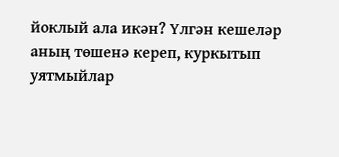йоклый ала икән? Үлгән кешеләр аның төшенә кереп, куркытып уятмыйлар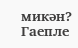микән? Гаепле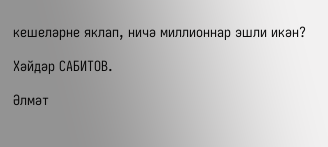кешеләрне яклап, ничә миллионнар эшли икән?

Хәйдәр САБИТОВ.

Әлмәт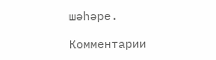шәһәре.

Комментарии